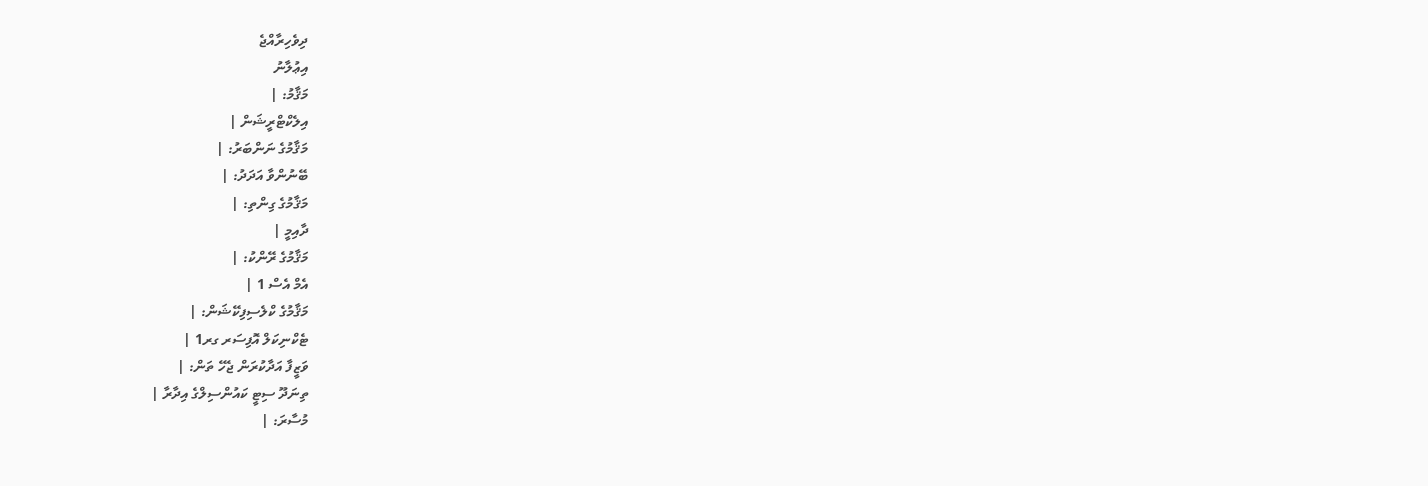ދިވެހިރާއްޖެ
އިޢުލާނު
މަޤާމު: |
އިލެކްޓްރީޝަން |
މަޤާމުގެ ނަންބަރު: |
ބޭނުންވާ އަދަދު: |
މަޤާމުގެ ގިންތި: |
ދާއިމީ |
މަޤާމުގެ ރޭންކު: |
އެމް އެސް 1 |
މަޤާމުގެ ކްލެސިފިކޭޝަން: |
ޓެކްނިކަލް އޮފިސަރ ގރ1 |
ވަޒީފާ އަދާކުރަން ޖެހޭ ތަން: |
ތިނަދޫ ސިޓީ ކައުންސިލްގެ އިދާރާ |
މުސާރަ: |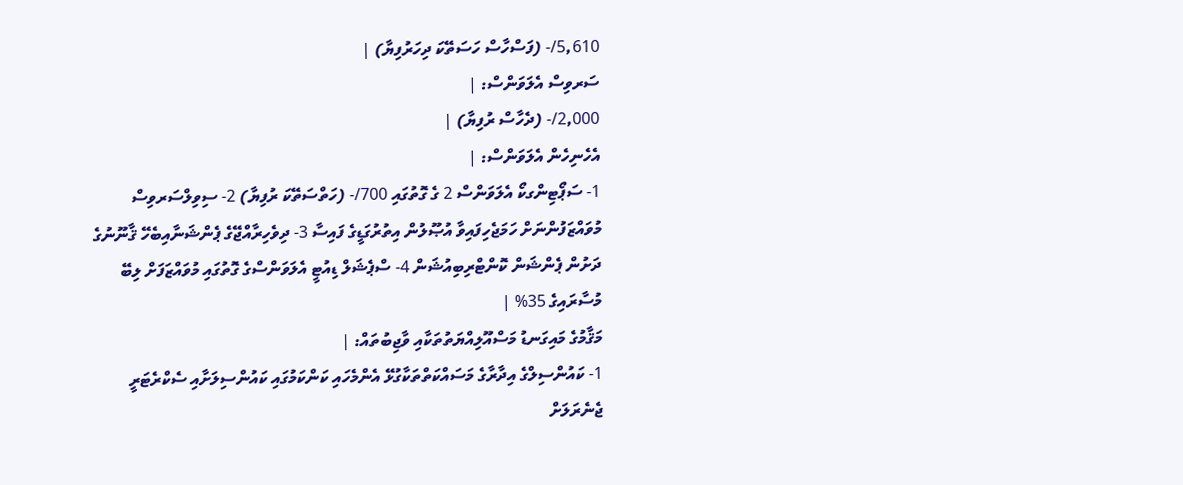5,610/- (ފަސްހާސް ހަސަތޭކަ ދިހަރުފިޔާ) |
ސަރވިސް އެލަވަންސް: |
2,000/- (ދެހާސް ރުފިޔާ) |
އެހެނިހެން އެލަވަންސް: |
1- ސަޕޯޓިންގކޯ އެލަވަންސް 2 ގެ ގޮތުގައި 700/- (ހަތްސަތޭކަ ރުފިޔާ) 2- ސިވިލްސަރވިސް މުވައްޒަފުންނަށް ހަމަޖެހިފައިވާ އުޞޫލުން އިތުރުގަޑީގެ ފައިސާ 3- ދިވެހިރާއްޖޭގެ ޕެންޝަނާއިބެހޭ ޤާނޫނުގެ ދަށުން ޕެންޝަން ކޮންޓްރިބިއުޝަން 4- ސްޕެޝަލް ޑިއުޓީ އެލަވަންސްގެ ގޮތުގައި މުވައްޒަފަށް ލިބޭ މުސާރައިގެ 35% |
މަޤާމުގެ މައިގަނޑު މަސްއޫލިއްޔަތުތަކާއި ވާޖިބުތައް: |
1- ކައުންސިލްގެ އިދާރާގެ މަސައްކަތްތަކާގުޅޭ އެންމެހައި ކަންކަމުގައި ކައުންސިލަށާއި ސެކްރެޓަރީ ޖެނެރަލަށް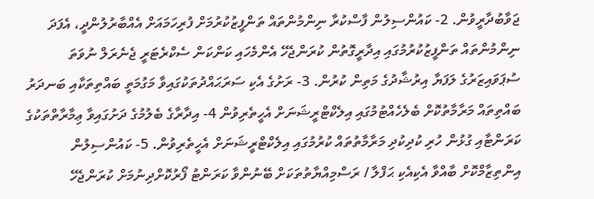ޖަވާބުދާރީވުން. 2- ކައުންސިލުން ފާސްކުރާ ނިންމުންތައް ތަންފީޒުކުރުމަށް ފުރިހަމައަށް އެއްބާރުލުންދީ، އެފަދަ ނިންމުންތައް ތަންފީޒުކުރުމުގައި އިދާރީގޮތުން ކުރަންޖެހޭ އެންމެހައި ކަންކަން ސެކްރެޓަރީ ޖެނެރަލް ނުވަތަ ސުޕަވައިޒަރުގެ ލަފަޔާ އިރުޝާދުގެ މަތިން ކުރުން. 3- ރަށުގެ އެކި ސަރަޙައްދުތަކުގައިވާ މަގުމަތީ ބައްތިތަކާއި ބަނދަރު ބައްތިތައް މަރާމާތުކޮށް ބެލެހެއްޓުމުގައި އިލެކްޓްރީޝަނަށް އެހީތެރިވުން 4- އިދާރާގެ ބެލުމުގެ ދަށުގައިވާ ޢިމާރާތްތަކުގެ ކަރަންޓާއި ގުޅުން ހުރި ކުދިކުދި މަރާމާތުތައް ކުރުމުގައި އިލެކްޓްރީޝަނަށް އެހީތެރިވުން. 5- ކައުންސިލުން އިންތިޒާމްކޮށް ބާއްވާ އެކިއެކި ޙަފްލާ / ރަސްމިއްޔާތުތަކަށް ބޭނުންވާ ކަރަންޓު ފޯރުކޮށްދިނުމަށް ކުރަންޖެހޭ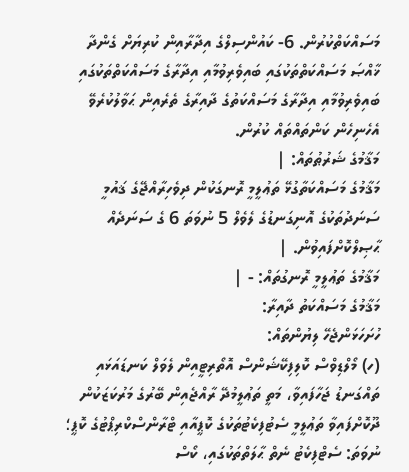މަސައްކަތްކުރުން. 6- ކައުންސިލްގެ އިދާރާއިން ކުރިޔަށް ގެންދާ ޚާއްޞަ މަސައްކަތްތަކުގައި ބައިވެރިވުމާއި އިދާރާގެ މަސައްކަތްތަކުގައި ބައިވެރިވުމާއި އިދާރާގެ މަސައްކަތުގެ ދާއިރާގެ ތެރެއިން ޙަވާލުކުރެވޭ އެހެނިހެން ކަންތައްތައް ކުރުން.
މަޤާމުގެ ޝަރުޠުތައް: |
މަޤާމުގެ މަސައްކަތާގުޅޭ ތަޢުލީމީ ރޮނގަކުން ދިވެހިރާއްޖޭގެ ޤައުމީ ސަނަދުތަކުގެ އޮނިގަނޑުގެ ލެވެލް 5 ނުވަތަ 6 ގެ ސަނަދެއް ޙާޞިލްކޮށްފައިވުން. |
މަޤާމުގެ ތަޢުލީމީ ރޮނގުތައް: - |
މަޤާމުގެ މަސައްކަތު ދާއިރާ:
ހުށަހަޅަންޖެހޭ ލިޔުންތައް:
(ހ) މޯލްޑިވްސް ކޮލިފިކޭޝަންސް އޮތޯރިޓީއިން ލެވަލް ކަނޑައަޅައި ތައްގަނޑު ޖަހާފައިވާ، މަތީ ތަޢުލީމުދޭ ރާއްޖެއިން ބޭރުގެ މަރުކަޒަކުން ދޫކޮށްފައިވާ ތަޢުލީމީ ސެޓުފިކެޓުތަކުގެ ކޮޕީއާއި ޓްރާންސްކްރިޕްޓުގެ ކޮޕީ؛ ނުވަތަ: ސެޓްފިކެޓު ނެތް ޙާލަތްތަކުގައި، ކޯސް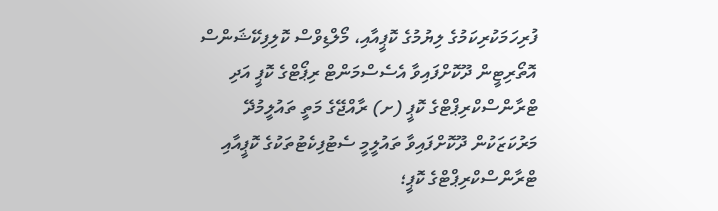ފުރިހަމަކުރިކަމުގެ ލިޔުމުގެ ކޮޕީއާއި، މޯލްޑިވްސް ކޮލިފިކޭޝަންސް އޮތޯރިޓީން ދޫކޮށްފައިވާ އެސެސްމަންޓް ރިޕޯޓްގެ ކޮޕީ އަދި ޓްރާންސްކްރިޕްޓްގެ ކޮޕީ (ށ) ރާއްޖޭގެ މަތީ ތައުލީމުދޭ މަރުކަޒަކުން ދޫކޮށްފައިވާ ތައުލީމީ ސެޓުފިކެޓުތަކުގެ ކޮޕީއާއި ޓްރާންސްކްރިޕްޓްގެ ކޮޕީ؛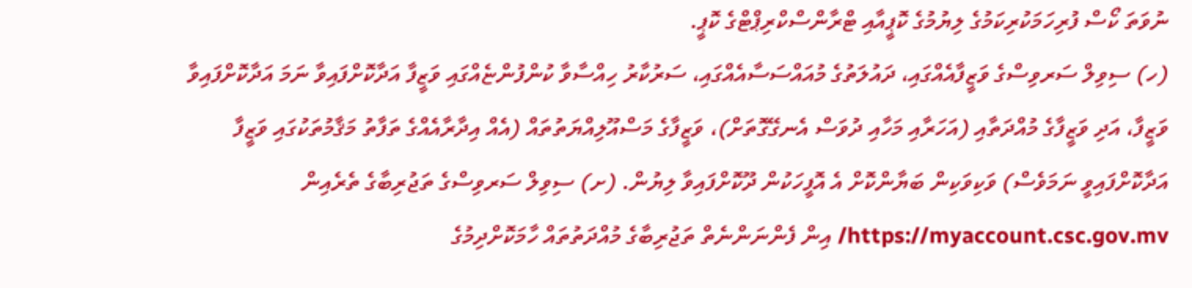ނުވަތަ ކޯސް ފުރިހަމަކުރިކަމުގެ ލިޔުމުގެ ކޮޕީއާއި ޓްރާންސްކްރިޕްޓްގެ ކޮޕީ.
(ހ) ސިވިލް ސަރވިސްގެ ވަޒީފާއެއްގައި، ދައުލަތުގެ މުއައްސަސާއެއްގައި، ސަރުކާރު ހިއްސާވާ ކުންފުންޏެއްގައި ވަޒީފާ އަދާކޮށްފައިވާ ނަމަ އަދާކޮށްފައިވާ ވަޒީފާ، އަދި ވަޒީފާގެ މުއްދަތާއި (އަހަރާއި މަހާއި ދުވަސް އެނގޭގޮތަށް)، ވަޒީފާގެ މަސްއޫލިއްޔަތުތައް (އެއް އިދާރާއެއްގެ ތަފާތު މަޤާމުތަކުގައި ވަޒީފާ އަދާކޮށްފައިވީ ނަމަވެސް) ވަކިވަކިން ބަޔާންކޮށް އެ އޮފީހަކުން ދޫކޮށްފައިވާ ލިޔުން. (ށ) ސިވިލް ސަރވިސްގެ ތަޖުރިބާގެ ތެރެއިން https://myaccount.csc.gov.mv/ އިން ފެންނަންނެތް ތަޖުރިބާގެ މުއްދަތުތައް ހާމަކޮށްދިމުގެ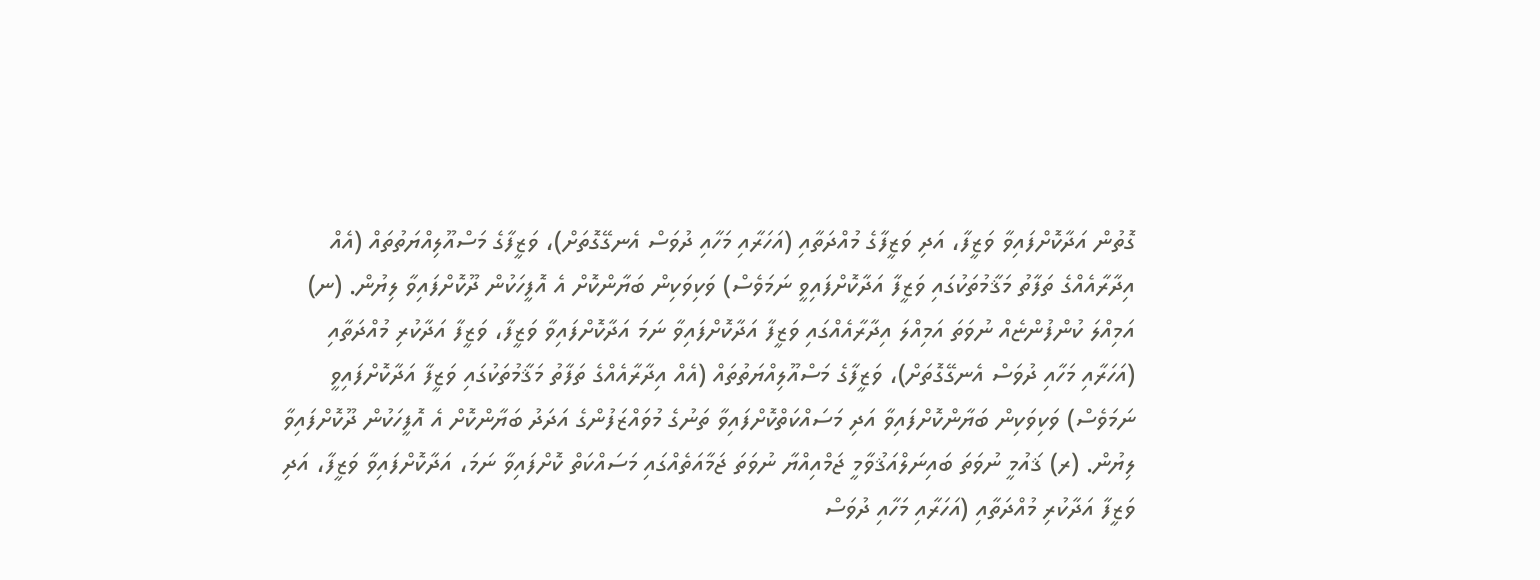ގޮތުން އަދާކޮށްފައިވާ ވަޒީފާ، އަދި ވަޒީފާގެ މުއްދަތާއި (އަހަރާއި މަހާއި ދުވަސް އެނގޭގޮތަށް)، ވަޒީފާގެ މަސްއޫލިއްޔަތުތައް (އެއް އިދާރާއެއްގެ ތަފާތު މަޤާމުތަކުގައި ވަޒީފާ އަދާކޮށްފައިވީ ނަމަވެސް) ވަކިވަކިން ބަޔާންކޮށް އެ އޮފީހަކުން ދޫކޮށްފައިވާ ލިޔުން. (ނ) އަމިއްލަ ކުންފުންޏެއް ނުވަތަ އަމިއްލަ އިދާރާއެއްގައި ވަޒީފާ އަދާކޮށްފައިވާ ނަމަ އަދާކޮށްފައިވާ ވަޒީފާ، ވަޒީފާ އަދާކުރި މުއްދަތާއި (އަހަރާއި މަހާއި ދުވަސް އެނގޭގޮތަށް)، ވަޒީފާގެ މަސްއޫލިއްޔަތުތައް (އެއް އިދާރާއެއްގެ ތަފާތު މަޤާމުތަކުގައި ވަޒީފާ އަދާކޮށްފައިވީ ނަމަވެސް) ވަކިވަކިން ބަޔާންކޮށްފައިވާ އަދި މަސައްކަތްކޮށްފައިވާ ތަނުގެ މުވައްޒަފުންގެ އަދަދު ބަޔާންކޮށް އެ އޮފީހަކުން ދޫކޮށްފައިވާ ލިޔުން. (ރ) ޤައުމީ ނުވަތަ ބައިނަލްއަޤުވާމީ ޖަމްއިއްޔާ ނުވަތަ ޖަމާއަތެއްގައި މަސައްކަތް ކޮށްފައިވާ ނަމަ، އަދާކޮށްފައިވާ ވަޒީފާ، އަދި ވަޒީފާ އަދާކުރި މުއްދަތާއި (އަހަރާއި މަހާއި ދުވަސް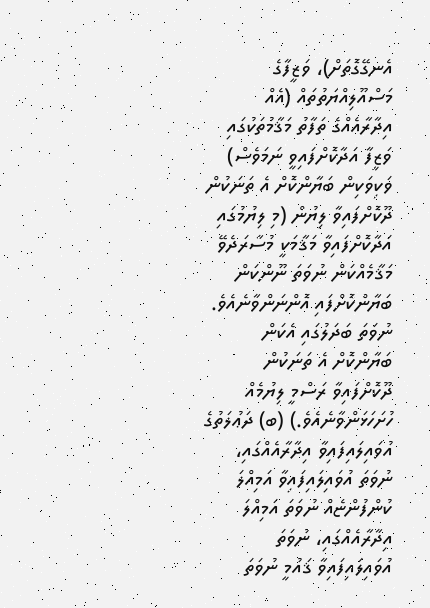އެނގޭގޮތަށް)، ވަޒީފާގެ މަސްއޫލިއްޔަތުތައް (އެއް އިދާރާއެއްގެ ތަފާތު މަޤާމުތަކުގައި ވަޒީފާ އަދާކޮށްފައިވީ ނަމަވެސް) ވަކިވަކިން ބަޔާންކޮށް އެ ތަނަކުން ދޫކޮށްފައިވާ ލިޔުން (މި ލިޔުމުގައި އަދާކޮށްފައިވާ މަޤާމަކީ މުސާރަދެވޭ މަޤާމެއްކަން ނުވަތަ ނޫންކަން ބަޔާންކޮށްފައި އޮންނަންވާނެއެވެ. ނުވަތަ ބަދަލުގައި އެކަން ބަޔާންކޮށް އެ ތަނަކުން ދޫކޮށްފައިވާ ރަސްމީ ލިޔުމެއް ހުށަހަޅަންވާނެއެވެ.) (ބ) ދަޢުލަތުގެ އުވައިލައިފައިވާ އިދާރާއެއްގައި، ނުވަތަ އުވައިލައިފައިވާ އަމިއްލަ ކުންފުންޏެއް ނުވަތަ އަމިއްލަ އިދާރާއެއްގައި، ނުވަތަ އުވައިލައިފައިވާ ޤައުމީ ނުވަތަ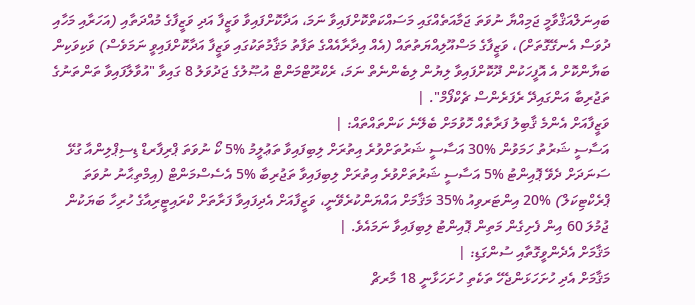ބައިނަލްއަޤްވާމީ ޖަމިއްޔާ ނުވަތަ ޖަމާއަތެއްގައި މަސައްކަތްކޮށްފައިވާ ނަމަ، އަދާކޮށްފައިވާ ވަޒީފާ އަދި ވަޒީފާގެ މުއްދަތާއި (އަހަރާއި މަހާއި ދުވަސް އެނގޭގޮތަށް)، ވަޒީފާގެ މަސްއޫލިއްޔަތުތައް (އެއް އިދާރާއެއްގެ ތަފާތު މަޤާމުތަކުގައި ވަޒީފާ އަދާކޮށްފައިވީ ނަމަވެސް) ވަކިވަކިން ބަޔާންކޮށް އެ އޮފީހަކުން ދޫކޮށްފައިވާ ލިޔުން ލިބެންނެތް ނަމަ، ރެކްރޫޓްމަންޓް އުޞޫލުގެ ޖަދުވަލު 8 ގައިވާ "އުވާލާފައިވާ ތަންތަނުގެ ތަޖުރިބާ އަންގައިދޭ ރެފަރެންސް ޗެކްފޯމް". |
ވަޒީފާއަށް އެންމެ ޤާބިލު ފަރާތެއް ހޮވުމަށް ބެލޭނެ ކަންތައްތައް: |
އަސާސީ ޝަރުތު ހަމަވުން %30 އަސާސީ ޝަރުތަށްވުރެ އިތުރަށް ލިބިފައިވާ ތަޢުލީމު %5 ކޯ ނުވަތަ ޕްރިފާރޑް ޑިސިޕްލިންއާ ގުޅޭ ސަނަދަށް ދެވޭ ޕޮއިންޓު %5 އަސާސީ ޝަރުތަށްވުރެ އިތުރަށް ލިބިފައިވާ ތަޖުރިބާ %5 އެސެސްމަންޓް (އިމްތިޙާނު ނުވަތަ ޕްރެކްޓިކަލް) %20 އިންޓަރވިއު %35 މަޤާމަށް އައްޔަންކުރެވޭނީ، ވަޒީފާއަށް އެދިފައިވާ ފަރާތަށް ކްރައިޓީރިއާގެ ހުރިހާ ބަޔަކުން ޖުމުލަ 60 އިން ފެށިގެން މަތިން ޕޮއިންޓު ލިބިފައިވާ ނަމައެވެ. |
މަޤާމަށް އެދެންވީގޮތާއި ސުންގަޑި: |
މަޤާމަށް އެދި ހުށަހަޅަންޖެހޭ ތަކެތި ހުށަހަޅާނީ 18 މާރޗް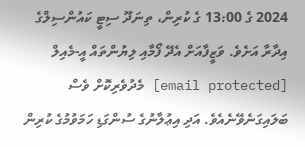2024 ގެ 13:00 ގެ ކުރިން، ތިނަދޫ ސިޓީ ކައުންސިލްގެ އިދާރާ އަށެވެ. ވަޒީފާއަށް އެދޭ ފޯމާއި ލިޔުންތައް އީ-މެއިލް [email protected] މެދުވެރިކޮށް ވެސް ބަލައިގަނެވޭނެއެވެ. އަދި އިޢުލާނުގެ ސުންގަޑި ހަމަވުމުގެ ކުރިން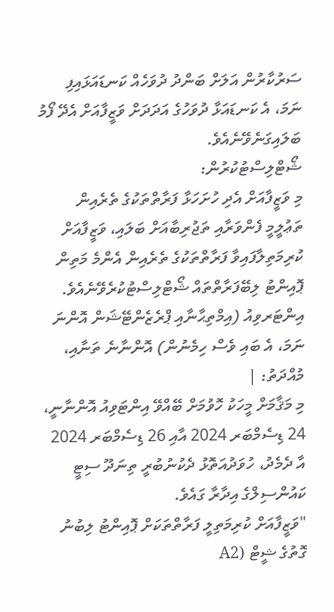ސަރުކާރުން އަލަށް ބަންދު ދުވަހެއް ކަނޑައަޅައިފި ނަމަ، އެ ކަނޑައަޅާ ދުވަހުގެ އަދަދަށް ވަޒީފާއަށް އެދޭ ފޯމު ބަލައިގަނެވޭނެއެވެ.
ޝޯޓްލިސްޓުކުރުން:
މި ވަޒީފާއަށް އެދި ހުށަހަޅާ ފަރާތްތަކުގެ ތެރެއިން ތަޢުލީމީ ފެންވަރާއި ތަޖުރިބާއަށް ބަލައި، ވަޒީފާއަށް ކުރިމަތިލާފައިވާ ފަރާތްތަކުގެ ތެރެއިން އެންމެ މަތިން ޕޮއިންޓު ލިބޭފަރާތްތައް ޝޯޓްލިސްޓުކުރެވޭނެއެވެ.
އިންޓަރވިއު (އިމްތިޙާނާއި ޕްރެޒެންޓޭޝަން އޮންނަ ނަމަ، އެ ބައި ވެސް ހިމެނުން) އޮންނާނެ ތަނާއި، މުއްދަތު: |
މި މަޤާމަށް މީހަކު ހޮވުމަށް ބޭއްވޭ އިންޓަވިއު އޮންނާނީ، 24 ޑިސެމްބަރ 2024 އާއި 26 ޑިސެމްބަރ 2024 އާ ދެމެދު، ހުވަދުއަތޮޅު ދެކުނުބުރީ ތިނަދޫ ސިޓީ ކައުންސިލްގެ އިދާރާ ގައެވެ.
"ވަޒީފާއަށް ކުރިމަތިލީ ފަރާތްތަކަށް ޕޮއިންޓު ލިބުނު ގޮތުގެ ޝީޓް (A2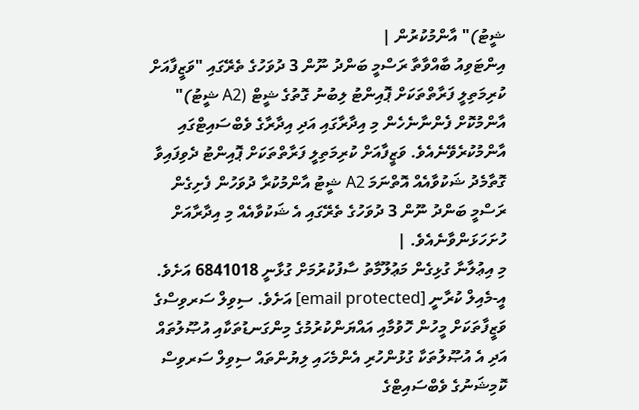ޝީޓު)" އާންމުކުރުން |
އިންޓަވިއު ބާއްވާތާ ރަސްމީ ބަންދު ނޫން 3 ދުވަހުގެ ތެރޭގައި "ވަޒީފާއަށް ކުރިމަތިލީ ފަރާތްތަކަށް ޕޮއިންޓު ލިބުނު ގޮތުގެ ޝީޓް (A2 ޝީޓު)" އާންމުކޮށް ފެންނާނެހެން މި އިދާރާގައި އަދި އިދާރާގެ ވެބްސައިޓްގައި އާންމުކުރެވޭނެއެވެ. ވަޒީފާއަށް ކުރިމަތިލީ ފަރާތްތަކަށް ޕޮއިންޓު ދެވިފައިވާ ގޮތާމެދު ޝަކުވާއެއް އޮތްނަމަ A2 ޝީޓު އާންމުކުރާ ދުވަހުން ފެށިގެން ރަސްމީ ބަންދު ނޫން 3 ދުވަހުގެ ތެރޭގައި އެ ޝަކުވާއެއް މި އިދާރާއަށް ހުށަހަޅަންވާނެއެވެ. |
މި އިޢުލާނާ ގުޅިގެން މަޢުލޫމާތު ސާފުކުރުމަށް ގުޅާނީ 6841018 އަށެވެ. އީ-މެއިލް ކުރާނީ [email protected] އަށެވެ. ސިވިލް ސަރވިސްގެ ވަޒީފާތަކަށް މީހުން ހޮވުމާއި އައްޔަންކުރުމުގެ މިންގަނޑުތަކާއި އުޞޫލުތައް އަދި އެ އުޞޫލުތަކާ ގުޅުންހުރި އެންމެހައި ލިޔުންތައް ސިވިލް ސަރވިސް ކޮމިޝަނުގެ ވެބްސައިޓްގެ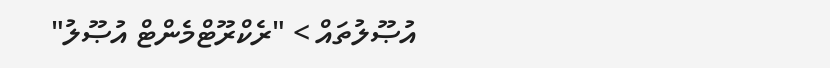އުޞޫލުތައް > "ރެކްރޫޓްމެންޓް އުޞޫލު"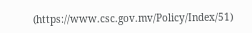(https://www.csc.gov.mv/Policy/Index/51)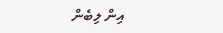އިން ލިބެން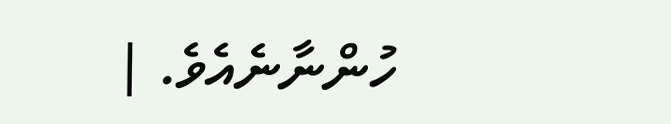ހުންނާނެއެވެ. |